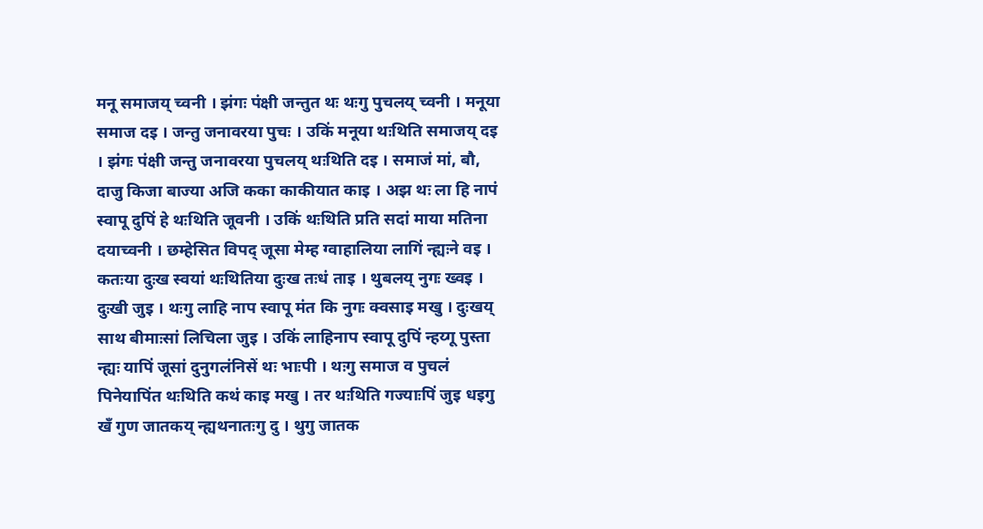मनू समाजय् च्वनी । झंगः पंक्षी जन्तुत थः थःगु पुचलय् च्वनी । मनूया समाज दइ । जन्तु जनावरया पुचः । उकिं मनूया थःथिति समाजय् दइ । झंगः पंक्षी जन्तु जनावरया पुचलय् थःथिति दइ । समाजं मां, बौ, दाजु किजा बाज्या अजि कका काकीयात काइ । अझ थः ला हि नापं स्वापू दुपिं हे थःथिति जूवनी । उकिं थःथिति प्रति सदां माया मतिना दयाच्वनी । छम्हेसित विपद् जूसा मेम्ह ग्वाहालिया लागिं न्ह्यःने वइ ।
कतःया दुःख स्वयां थःथितिया दुःख तःधं ताइ । थुबलय् नुगः ख्वइ । दुःखी जुइ । थःगु लाहि नाप स्वापू मंत कि नुगः क्वसाइ मखु । दुःखय् साथ बीमाःसां लिचिला जुइ । उकिं लाहिनाप स्वापू दुपिं न्हय्गू पुस्ता न्ह्यः यापिं जूसां दुनुगलंनिसें थः भाःपी । थःगु समाज व पुचलं पिनेयापिंत थःथिति कथं काइ मखु । तर थःथिति गज्याःपिं जुइ धइगु खँ गुण जातकय् न्ह्यथनातःगु दु । थुगु जातक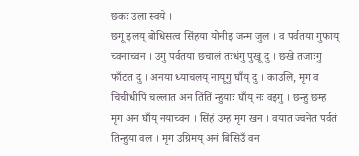छकः उला स्वये ।
छगू इलय् बोधिसत्व सिंहया योनीइ जन्म जुल । व पर्वतया गुफाय् च्वनाच्वन । उगु पर्वतया छचालं तःधंगु पुखू दु । छखे तजाःगु फाँटत दु । अनया ध्याचलय् नायूगु घाँय् दु । काउलि, मृग व चिचीधीपिं चल्लात अन तिंतिं न्हुयाः घाँय् नः वइगु । छन्हु छम्ह मृग अन घाँय् नयाच्वन । सिंहं उम्ह मृग खन । वयात ज्वनेत पर्वतं तिन्हुया वल । मृग उग्रिमय् अनं बिसिउँ वन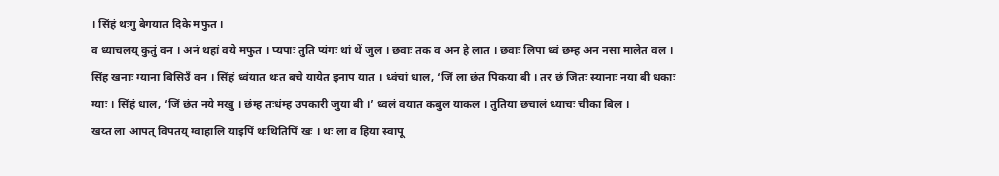। सिंहं थःगु बेगयात दिके मफुत ।
व ध्याचलय् कुतुं वन । अनं थहां वये मफुत । प्यपाः तुति प्यंगः थां थें जुल । छवाः तक व अन हे लात । छवाः लिपा ध्वं छम्ह अन नसा मालेत वल । सिंह खनाः ग्याना बिसिउँ वन । सिंहं ध्वंयात थःत बचे यायेत इनाप यात । ध्वंचां धाल, ‘जिं ला छंत पिकया बी । तर छं जितः स्यानाः नया बी धकाः ग्याः । सिंहं धाल, ‘जिं छंत नये मखु । छंम्ह तःधंम्ह उपकारी जुया बी ।’ ध्वलं वयात कबुल याकल । तुतिया छचालं ध्याचः चीका बिल ।
खय्त ला आपत् विपतय् ग्वाहालि याइपिं थःथितिपिं खः । थः ला व हिया स्वापू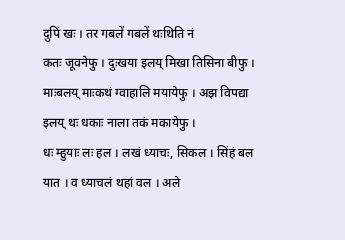दुपिं खः । तर गबलें गबलें थःथिति नं
कतः जूवनेफु । दुःखया इलय् मिखा तिसिना बीफु ।
माःबलय् माःकथं ग्वाहालि मयायेफु । अझ विपद्या इलय् थः धकाः नाला तकं मकायेफु ।
धः म्हुयाः लः हल । लखं ध्याचः, सिकल । सिंहं बल यात । व ध्याचलं थहां वल । अले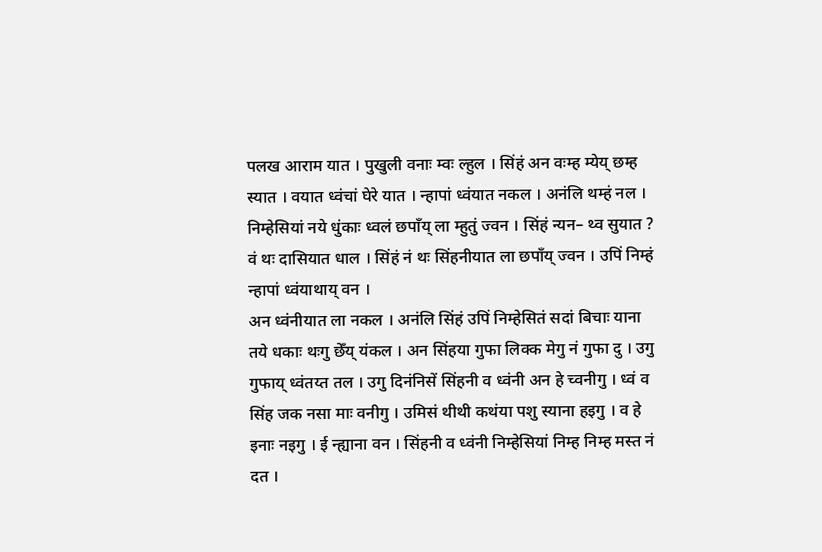पलख आराम यात । पुखुली वनाः म्वः ल्हुल । सिंहं अन वःम्ह म्येय् छम्ह स्यात । वयात ध्वंचां घेरे यात । न्हापां ध्वंयात नकल । अनंलि थम्हं नल । निम्हेसियां नये धुंकाः ध्वलं छपाँय् ला म्हुतुं ज्वन । सिंहं न्यन– थ्व सुयात ? वं थः दासियात धाल । सिंहं नं थः सिंहनीयात ला छपाँय् ज्वन । उपिं निम्हं न्हापां ध्वंयाथाय् वन ।
अन ध्वंनीयात ला नकल । अनंलि सिंहं उपिं निम्हेसितं सदां बिचाः याना तये धकाः थःगु छेँय् यंकल । अन सिंहया गुफा लिक्क मेगु नं गुफा दु । उगु गुफाय् ध्वंतय्त तल । उगु दिनंनिसें सिंहनी व ध्वंनी अन हे च्वनीगु । ध्वं व सिंह जक नसा माः वनीगु । उमिसं थीथी कथंया पशु स्याना हइगु । व हे इनाः नइगु । ई न्ह्याना वन । सिंहनी व ध्वंनी निम्हेसियां निम्ह निम्ह मस्त नं दत ।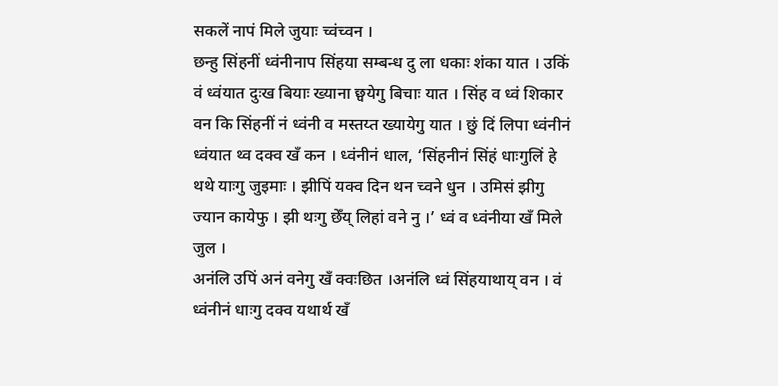सकलें नापं मिले जुयाः च्वंच्वन ।
छन्हु सिंहनीं ध्वंनीनाप सिंहया सम्बन्ध दु ला धकाः शंका यात । उकिं वं ध्वंयात दुःख बियाः ख्याना छ्वयेगु बिचाः यात । सिंह व ध्वं शिकार वन कि सिंहनीं नं ध्वंनी व मस्तय्त ख्यायेगु यात । छुं दिं लिपा ध्वंनीनं ध्वंयात थ्व दक्व खँ कन । ध्वंनीनं धाल, ‘सिंहनीनं सिंहं धाःगुलिं हे थथे याःगु जुइमाः । झीपिं यक्व दिन थन च्वने धुन । उमिसं झीगु ज्यान कायेफु । झी थःगु छेँय् लिहां वने नु ।’ ध्वं व ध्वंनीया खँ मिले जुल ।
अनंलि उपिं अनं वनेगु खँ क्वःछित ।अनंलि ध्वं सिंहयाथाय् वन । वं ध्वंनीनं धाःगु दक्व यथार्थ खँ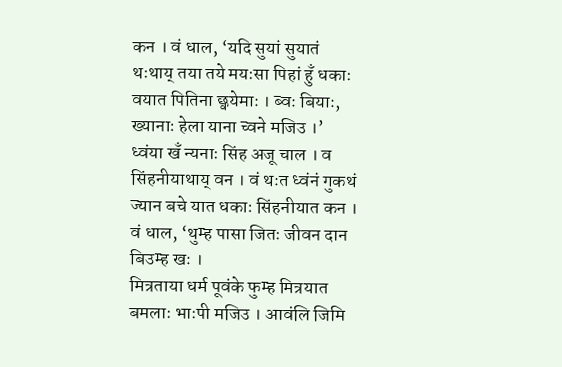कन । वं धाल, ‘यदि सुयां सुयातं थःथाय् तया तये मयःसा पिहां हुँ धकाः वयात पितिना छ्वयेमाः । ब्वः बियाः, ख्यानाः हेला याना च्वने मजिउ ।’ ध्वंया खँ न्यनाः सिंह अजू चाल । व सिंहनीयाथाय् वन । वं थःत ध्वंनं गुकथं ज्यान बचे यात धकाः सिंहनीयात कन । वं धाल, ‘थुम्ह पासा जितः जीवन दान बिउम्ह खः ।
मित्रताया धर्म पूवंके फुम्ह मित्रयात बमलाः भाःपी मजिउ । आवंलि जिमि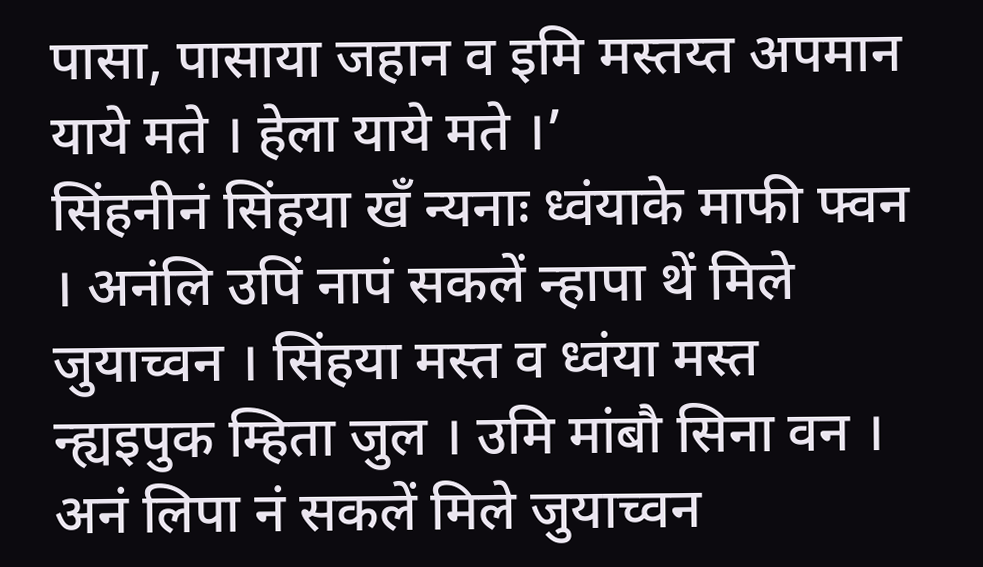पासा, पासाया जहान व इमि मस्तय्त अपमान याये मते । हेला याये मते ।’
सिंहनीनं सिंहया खँ न्यनाः ध्वंयाके माफी फ्वन । अनंलि उपिं नापं सकलें न्हापा थें मिले जुयाच्वन । सिंहया मस्त व ध्वंया मस्त न्ह्यइपुक म्हिता जुल । उमि मांबौ सिना वन । अनं लिपा नं सकलें मिले जुयाच्वन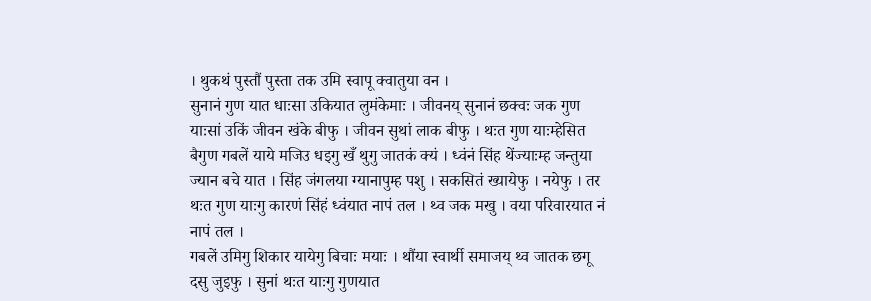। थुकथं पुस्तौं पुस्ता तक उमि स्वापू क्वातुया वन ।
सुनानं गुण यात धाःसा उकियात लुमंकेमाः । जीवनय् सुनानं छक्वः जक गुण याःसां उकिं जीवन खंके बीफु । जीवन सुथां लाक बीफु । थःत गुण याःम्हेसित बैगुण गबलें याये मजिउ धइगु खँ थुगु जातकं क्यं । ध्वंनं सिंह थेंज्याःम्ह जन्तुया ज्यान बचे यात । सिंह जंगलया ग्यानापुम्ह पशु । सकसितं ख्यायेफु । नयेफु । तर थःत गुण याःगु कारणं सिंहं ध्वंयात नापं तल । थ्व जक मखु । वया परिवारयात नं नापं तल ।
गबलें उमिगु शिकार यायेगु बिचाः मयाः । थौंया स्वार्थी समाजय् थ्व जातक छगू दसु जुइफु । सुनां थःत याःगु गुणयात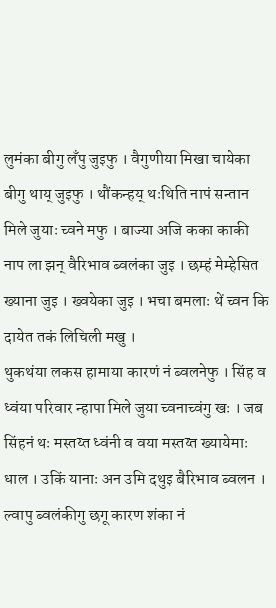लुमंका बीगु लँपु जुइफु । वैगुणीया मिखा चायेका बीगु थाय् जुइफु । थौंकन्हय् थःथिति नापं सन्तान मिले जुयाः च्वने मफु । बाज्या अजि कका काकी नाप ला झन् वैरिभाव ब्वलंका जुइ । छम्हं मेम्हेसित ख्याना जुइ । ख्वयेका जुइ । भचा बमलाः थें च्वन कि दायेत तकं लिचिली मखु ।
थुकथंया लकस हामाया कारणं नं ब्वलनेफु । सिंह व ध्वंया परिवार न्हापा मिले जुया च्वनाच्वंगु खः । जब सिंहनं थः मस्तय्त ध्वंनी व वया मस्तय्त ख्यायेमाः धाल । उकिं यानाः अन उमि दथुइ बैरिभाव ब्वलन । ल्वापु ब्वलंकीगु छगू कारण शंका नं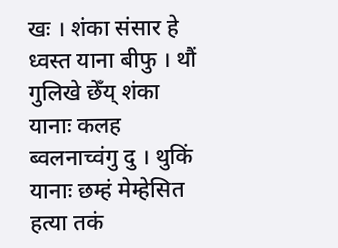खः । शंका संसार हे ध्वस्त याना बीफु । थौं गुलिखे छेँय् शंका यानाः कलह ब्वलनाच्वंगु दु । थुकिं यानाः छम्हं मेम्हेसित हत्या तकं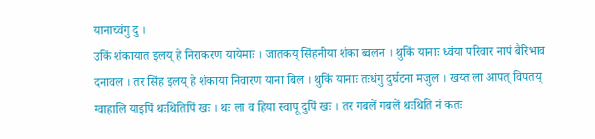यानाच्वंगु दु ।
उकिं शंकायात इलय् हे निराकरण यायेमाः । जातकय् सिंहनीया शंका ब्वलन । थुकिं यानाः ध्वंया परिवार नापं बैरिभाव दनावल । तर सिंह इलय् हे शंकाया निवारण याना बिल । थुकिं यानाः तःधंगु दुर्घटना मजुल । खय्त ला आपत् विपतय् ग्वाहालि याइपिं थःथितिपिं खः । थः ला व हिया स्वापू दुपिं खः । तर गबलें गबलें थःथिति नं कतः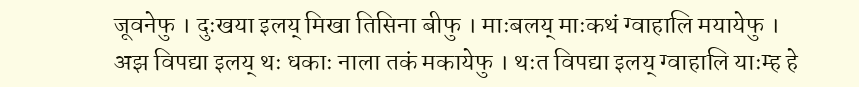जूवनेफु । दुःखया इलय् मिखा तिसिना बीफु । माःबलय् माःकथं ग्वाहालि मयायेफु ।
अझ विपद्या इलय् थः धकाः नाला तकं मकायेफु । थःत विपद्या इलय् ग्वाहालि याःम्ह हे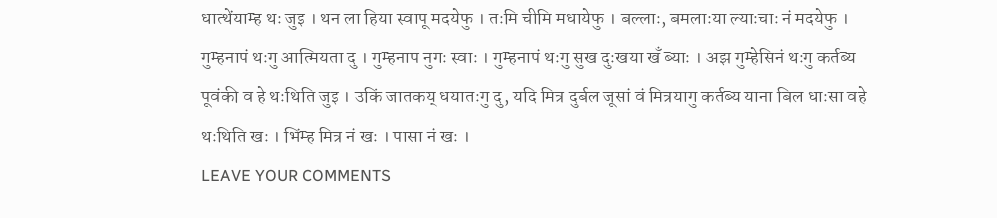धात्थेंयाम्ह थः जुइ । थन ला हिया स्वापू मदयेफु । तःमि चीमि मधायेफु । बल्लाः, बमलाःया ल्याःचाः नं मदयेफु । गुम्हनापं थःगु आत्मियता दु । गुम्हनाप नुगः स्वाः । गुम्हनापं थःगु सुख दुःखया खँ ब्याः । अझ गुम्हेसिनं थःगु कर्तब्य पूवंकी व हे थःथिति जुइ । उकिं जातकय् धयातःगु दु, यदि मित्र दुर्बल जूसां वं मित्रयागु कर्तब्य याना बिल धाःसा वहे थःथिति खः । भिंम्ह मित्र नं खः । पासा नं खः ।
LEAVE YOUR COMMENTS